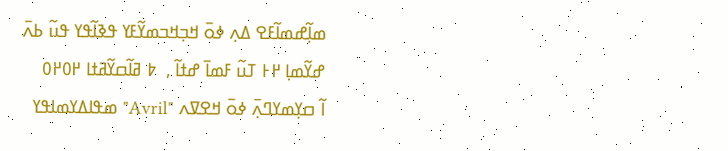ߘߊ߲߬ߝߘߊ߬ߓߐ ߡߍ߲ ߦߋ߫ ߞߏ߲ߞߏߘߌ߬ߓߌ ߟߢߊ߬ߟߌ ߟߎ߬ ߕߍ߫
ߝߌ߬ߘߊ߲ ߂߅ ߠߎ߬ ߓߘߊ߫ ߝߙߊ߬ ,  ߈ ߥߊ߬ߛߌ߬ߥߙߊ ߂߀߂߀
ߊ߬ ߛߌ߲ߘߌߣߍ߲߫ ߦߋ߫ ߞߐߜߍ "Avril" ߘߟߊߡߌߘߊߟߌ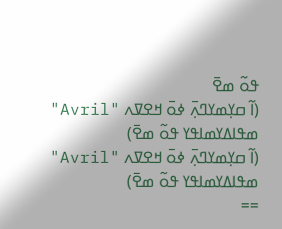ߟߋ߬ ߘߐ߫
(ߊ߬ ߛߌ߲ߘߌߣߍ߲߫ ߦߋ߫ ߞߐߜߍ "Avril" ߘߟߊߡߌߘߊߟߌ ߟߋ߬ ߘߐ߫)
(ߊ߬ ߛߌ߲ߘߌߣߍ߲߫ ߦߋ߫ ߞߐߜߍ "Avril" ߘߟߊߡߌߘߊߟߌ ߟߋ߬ ߘߐ߫)
==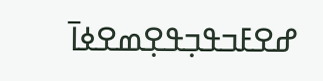ߝߐߓߏߟߏ߲ߟߐ߲ߘߐߦߊ߫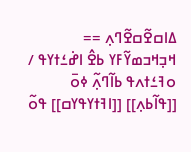ߡߊߛߐ߬ߛߐ߬ߣߍ߲ ==
ߞߏ߲ߞߏߘߌ߬ߓߌ ߕߐ߮ ߊߝ߭ߑߙߌߟ / ߋߔߑߙߍߟ ߕߊ߬ߣߍ߲߬ ߦߋ߫ [[ߟߊ߬ߕߍ߲]] [[ߊߔߙߌߟߌߛ]] ߟߋ߬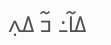ߡߊ߬߸ ߏ߬ ߡߍ߲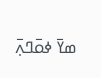ߘߌ߫ ߦߋ߫ߣߍ߲߫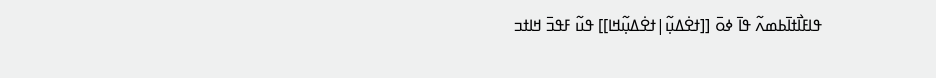ߟߊߓߊ߯ߙߊ߫ߕߘߍ߬ ߟߊ߫ ߦߋ߫ [[ߙߐ߭ߡߎ߲߬|ߙߐ߭ߡߎ߲߬ߞߊ]] ߟߎ߬ ߓߟߏ߫ ߞߊߙߏ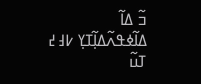ߏ߬ ߡߊ߬
ߡߊ߬ߦߟߍ߬ߡߊ߲߬ߠߌ߲ ߇߃߄
ߠߎ߬